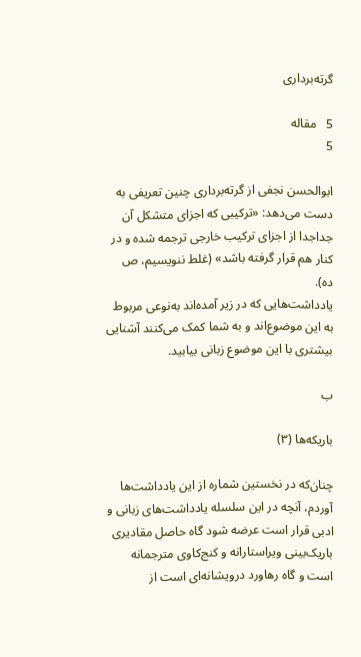گرته‌برداری

5   مقاله
5

ابوالحسن نجفی از گرته‌برداری چنین تعریفی به دست می‌دهد: «ترکیبی که اجزای متشکل آن جداجدا از اجزای ترکیب خارجی ترجمه شده و در کنار هم قرار گرفته باشد» (غلط ننویسیم، ص ده).
یادداشت‌هایی که در زیر آمده‌اند به‌نوعی مربوط به این موضوع‌اند و به شما کمک می‌کنند آشنایی بیشتری با این موضوع زبانی بیابید.

ب

باریکه‌ها (۳)

چنان‌که در نخستین شماره از این یادداشت‌ها آوردم، آنچه در این سلسله یادداشت‌های زبانی و ادبی قرار است عرضه شود گاه حاصل مقادیری باریک‌بینی ویراستارانه و کنج‌کاوی مترجمانه است و گاه رهاورد درویشانه‌ای است از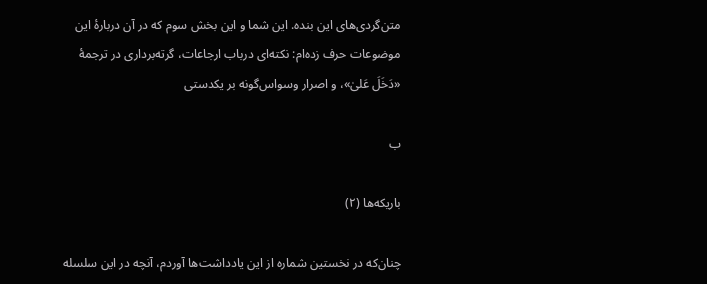متن‌گردی‌های این بنده. این شما و این بخش سوم که در آن دربارۀ این موضوعات حرف زده‌ام: نکته‌ای درباب ارجاعات، گرته‌برداری در ترجمۀ «دَخَلَ عَلىٰ»، و اصرار وسواس‌گونه بر یکدستی

ب

باریکه‌ها (۲)

چنان‌که در نخستین شماره از این یادداشت‌ها آوردم، آنچه در این سلسله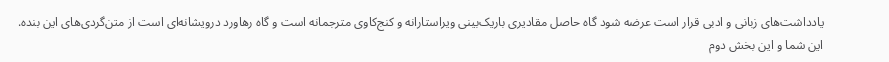یادداشت‌های زبانی و ادبی قرار است عرضه شود گاه حاصل مقادیری باریک‌بینی ویراستارانه و کنج‌کاوی مترجمانه است و گاه رهاورد درویشانه‌ای است از متن‌گردی‌های این بنده. این شما و این بخش دوم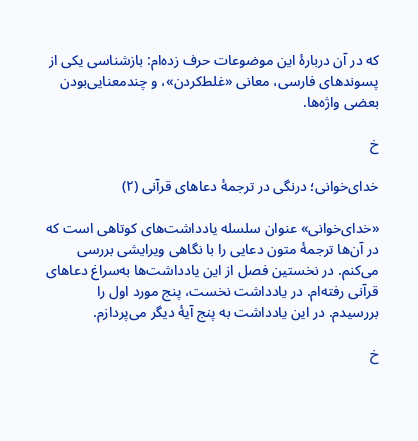که در آن دربارۀ این موضوعات حرف زده‌ام: بازشناسی یکی از پسوندهای فارسی، معانی «غلط‌کردن»، و چندمعنایی‌بودن بعضی واژه‌ها.

خ

خدای‌خوانی؛ درنگی در ترجمۀ دعاهای قرآنی (۲)

«خدای‌خوانی» عنوان سلسله یادداشت‌های کوتاهی است که در آن‌ها ترجمۀ متون دعایی را با نگاهی ویرایشی بررسی می‌کنم. در نخستین فصل از این یادداشت‌ها به‌سراغ دعاهای قرآنی رفته‌ام. در یادداشت نخست، پنج مورد اول را بررسیدم. در این یادداشت به پنج آیۀ دیگر می‌پردازم.

خ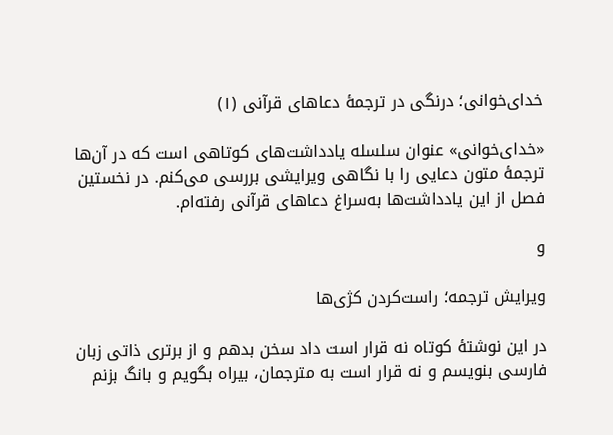خدای‌خوانی؛ درنگی در ترجمۀ دعاهای قرآنی (۱)

«خدای‌خوانی» عنوان سلسله یادداشت‌های کوتاهی است که در آن‌ها ترجمۀ متون دعایی را با نگاهی ویرایشی بررسی می‌کنم. در نخستین فصل از این یادداشت‌ها به‌سراغ دعاهای قرآنی رفته‌ام.

و

ویرایش ترجمه؛ راست‌کردن کژی‌ها

در این نوشتۀ کوتاه نه قرار است داد سخن بدهم و از برتری ذاتی زبان فارسی بنویسم و نه قرار است به مترجمان، بیراه بگویم و بانگ بزنم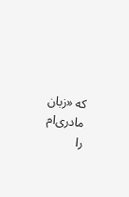که «زبان مادری‌ام را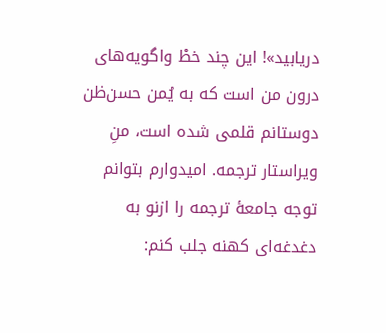دریابید»! این چند خطْ واگویه‌های درون من است که به یُمن حسن‌ظن دوستانم قلمی شده است، منِ ویراستار ترجمه. امیدوارم بتوانم توجه جامعۀ ترجمه را ازنو به دغدغه‌ای کهنه جلب کنم: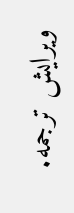ویرایش ترجمه.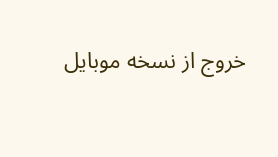خروج از نسخه موبایل